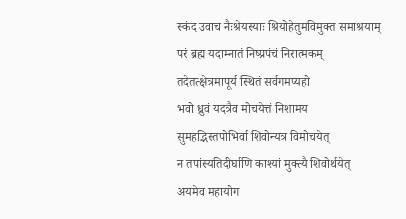स्कंद उवाच नैःश्रेयस्याः श्रियोहेतुमविमुक्त समाश्रयाम्
परं ब्रह्म यदाम्नातं निष्प्रपंचं निरात्मकम्
तदेतत्क्षेत्रमापूर्य स्थितं सर्वगमप्यहो
भवो ध्रुवं यदत्रैव मोचयेत्तं निशामय
सुमहद्भिस्तपोभिर्वा शिवोन्यत्र विमोचयेत्
न तपांस्यतिदीर्घाणि काश्यां मुक्त्यै शिवोर्थयेत्
अयमेव महायोग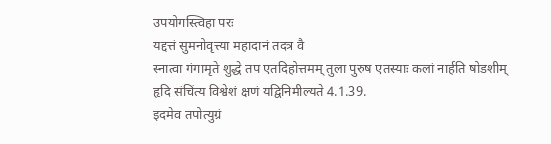उपयोगस्त्विहा परः
यद्दत्तं सुमनोवृत्त्या महादानं तदत्र वै
स्नात्वा गंगामृते शुद्धे तप एतदिहोत्तमम् तुला पुरुष एतस्याः कलां नार्हति षोडशीम्
हृदि संचिंत्य विश्वेशं क्षणं यद्विनिमील्यते 4.1.39.
इदमेव तपोत्युग्रं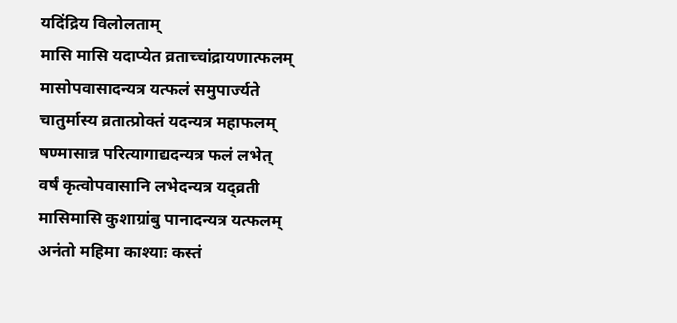यदिंद्रिय विलोलताम्
मासि मासि यदाप्येत व्रताच्चांद्रायणात्फलम्
मासोपवासादन्यत्र यत्फलं समुपार्ज्यते
चातुर्मास्य व्रतात्प्रोक्तं यदन्यत्र महाफलम्
षण्मासान्न परित्यागाद्यदन्यत्र फलं लभेत्
वर्षं कृत्वोपवासानि लभेदन्यत्र यद्व्रती
मासिमासि कुशाग्रांबु पानादन्यत्र यत्फलम्
अनंतो महिमा काश्याः कस्तं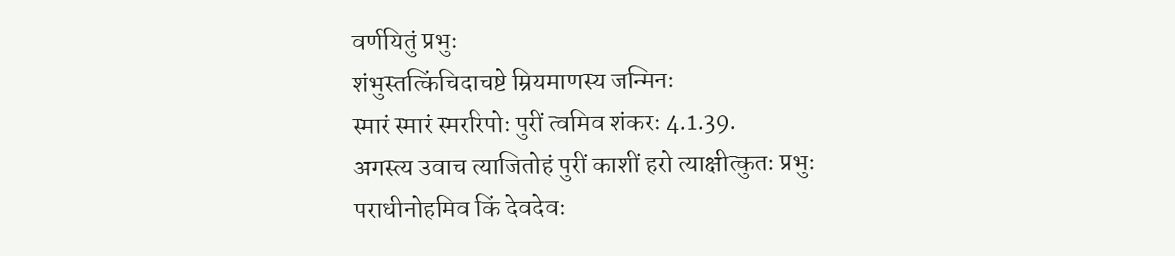वर्णयितुं प्रभुः
शंभुस्तत्किंचिदाचष्टे म्रियमाणस्य जन्मिनः
स्मारं स्मारं स्मररिपोः पुरीं त्वमिव शंकरः 4.1.39.
अगस्त्य उवाच त्याजितोहं पुरीं काशीं हरो त्याक्षीत्कुतः प्रभुः
पराधीनोहमिव किं देवदेवः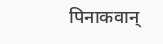पिनाकवान्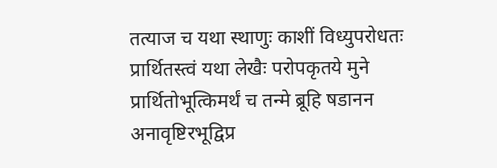तत्याज च यथा स्थाणुः काशीं विध्युपरोधतः
प्रार्थितस्त्वं यथा लेखैः परोपकृतये मुने
प्रार्थितोभूत्किमर्थं च तन्मे ब्रूहि षडानन
अनावृष्टिरभूद्विप्र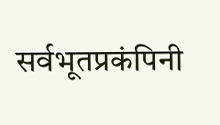सर्वभूतप्रकंपिनी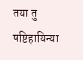तया तु षष्टिहायिन्या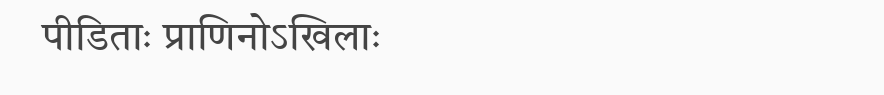पीडिताः प्राणिनोऽखिलाः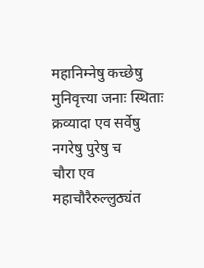महानिम्नेषु कच्छेषु मुनिवृत्त्या जनाः स्थिताः
क्रव्यादा एव सर्वेषु नगरेषु पुरेषु च
चौरा एव महाचौरैरुल्लुठ्यंत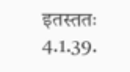इतस्ततः 4.1.39.